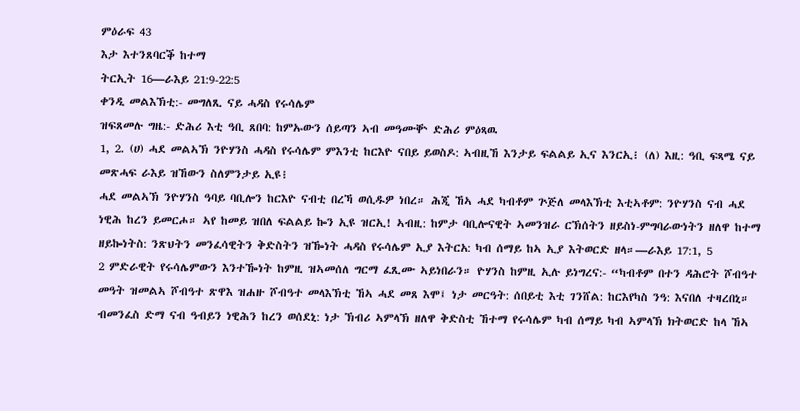ምዕራፍ 43
እታ እተንጸባርቕ ከተማ
ትርኢት 16—ራእይ 21:9-22:5
ቀንዲ መልእኽቲ:- መግለጺ ናይ ሓዳስ የሩሳሌም
ዝፍጸመሉ ግዜ:- ድሕሪ እቲ ዓቢ ጸበባ: ከምኡውን ሰይጣን ኣብ መዓሙቝ ድሕሪ ምዕጻዉ
1, 2. (ሀ) ሓደ መልኣኽ ንዮሃንስ ሓዳስ የሩሳሌም ምእንቲ ከርእዮ ናበይ ይወስዶ: ኣብዚኸ እንታይ ፍልልይ ኢና እንርኢ፧ (ለ) እዚ: ዓቢ ፍጻሜ ናይ መጽሓፍ ራእይ ዝኸውን ስለምንታይ ኢዩ፧
ሓደ መልኣኽ ንዮሃንስ ዓባይ ባቢሎን ከርእዮ ናብቲ በረኻ ወሲዱዎ ነበረ። ሕጂ ኸኣ ሓደ ካብቶም ጕጅለ መላእኽቲ እቲኣቶም: ንዮሃንስ ናብ ሓደ ነዊሕ ከረን ይመርሖ። ኣየ ከመይ ዝበለ ፍልልይ ኰን ኢዩ ዝርኢ! ኣብዚ: ከምታ ባቢሎናዊት ኣመንዝራ ርኽሰትን ዘይስነ-ምግባራውነትን ዘለዋ ከተማ ዘይኰነትስ: ንጽህትን መንፈሳዊትን ቅድስትን ዝዀነት ሓዳስ የሩሳሌም ኢያ እትርአ: ካብ ሰማይ ከኣ ኢያ እትወርድ ዘላ።—ራእይ 17:1, 5
2 ምድራዊት የሩሳሌምውን እንተዀነት ከምዚ ዝኣመሰለ ግርማ ፈጺሙ ኣይነበራን። ዮሃንስ ከምዚ ኢሉ ይነግረና:- “ካብቶም በተን ዳሕሮት ሾብዓተ መዓት ዝመልኣ ሾብዓተ ጽዋእ ዝሐዙ ሾብዓተ መላእኽቲ ኸኣ ሓደ መጸ እሞ፤ ነታ መርዓት: ሰበይቲ እቲ ገንሸል: ከርእየካስ ንዓ: እናበለ ተዛረበኒ። ብመንፈስ ድማ ናብ ዓብይን ነዊሕን ከረን ወሰደኒ: ነታ ኽብሪ ኣምላኽ ዘለዋ ቅድስቲ ኸተማ የሩሳሌም ካብ ሰማይ ካብ ኣምላኽ ክትወርድ ከላ ኸኣ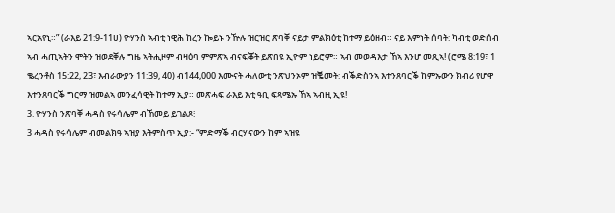ኣርአየኒ።” (ራእይ 21:9-11ሀ) ዮሃንስ ኣብቲ ነዊሕ ከረን ኰይኑ ንዅሉ ዝርዝር ጽባቐ ናይታ ምልክዕቲ ከተማ ይዕዘብ። ናይ እምነት ሰባት: ካብቲ ወድሰብ ኣብ ሓጢኣትን ሞትን ዝወደቐሉ ግዜ ኣትሒዞም ብዛዕባ ምምጽኣ ብናፍቖት ይጽበዩ ኢዮም ነይሮም። ኣብ መወዳእታ ኸኣ እንሆ መጺኣ! (ሮሜ 8:19፣ 1 ቈረንቶስ 15:22, 23፣ እብራውያን 11:39, 40) ብ144,000 እሙናት ሓለውቲ ንጽህንኦም ዝቘመት: ብቕድስንኣ እተንጸባርቕ ከምኡውን ክብሪ የሆዋ እተንጸባርቕ ግርማ ዝመልኣ መንፈሳዊት ከተማ ኢያ። መጽሓፍ ራእይ እቲ ዓቢ ፍጻሜኡ ኸኣ ኣብዚ ኢዩ!
3. ዮሃንስ ንጽባቐ ሓዳስ የሩሳሌም ብኸመይ ይገልጾ፧
3 ሓዳስ የሩሳሌም ብመልክዓ ኣዝያ እትምስጥ ኢያ:- “ምድማቕ ብርሃናውን ከም ኣዝዩ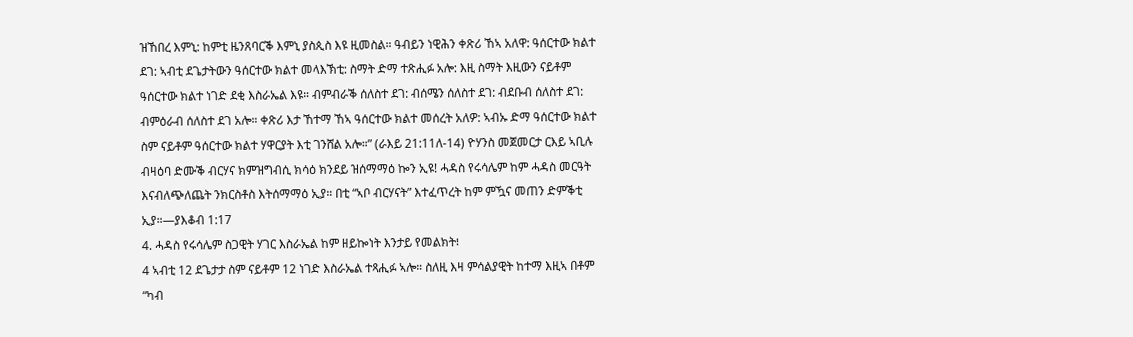ዝኸበረ እምኒ: ከምቲ ዜንጸባርቕ እምኒ ያስጲስ እዩ ዚመስል። ዓብይን ነዊሕን ቀጽሪ ኸኣ አለዋ: ዓሰርተው ክልተ ደገ: ኣብቲ ደጌታትውን ዓሰርተው ክልተ መላእኽቲ: ስማት ድማ ተጽሒፉ አሎ: እዚ ስማት እዚውን ናይቶም ዓሰርተው ክልተ ነገድ ደቂ እስራኤል እዩ። ብምብራቕ ሰለስተ ደገ: ብሰሜን ሰለስተ ደገ: ብደቡብ ሰለስተ ደገ: ብምዕራብ ሰለስተ ደገ አሎ። ቀጽሪ እታ ኸተማ ኸኣ ዓሰርተው ክልተ መሰረት አለዎ: ኣብኡ ድማ ዓሰርተው ክልተ ስም ናይቶም ዓሰርተው ክልተ ሃዋርያት እቲ ገንሸል አሎ።” (ራእይ 21:11ለ-14) ዮሃንስ መጀመርታ ርእይ ኣቢሉ ብዛዕባ ድሙቕ ብርሃና ክምዝግብሲ ክሳዕ ክንደይ ዝሰማማዕ ኰን ኢዩ! ሓዳስ የሩሳሌም ከም ሓዳስ መርዓት እናብለጭለጨት ንክርስቶስ እትሰማማዕ ኢያ። በቲ “ኣቦ ብርሃናት” እተፈጥረት ከም ምዃና መጠን ድምቕቲ ኢያ።—ያእቆብ 1:17
4. ሓዳስ የሩሳሌም ስጋዊት ሃገር እስራኤል ከም ዘይኰነት እንታይ የመልክት፧
4 ኣብቲ 12 ደጌታታ ስም ናይቶም 12 ነገድ እስራኤል ተጻሒፉ ኣሎ። ስለዚ እዛ ምሳልያዊት ከተማ እዚኣ በቶም “ካብ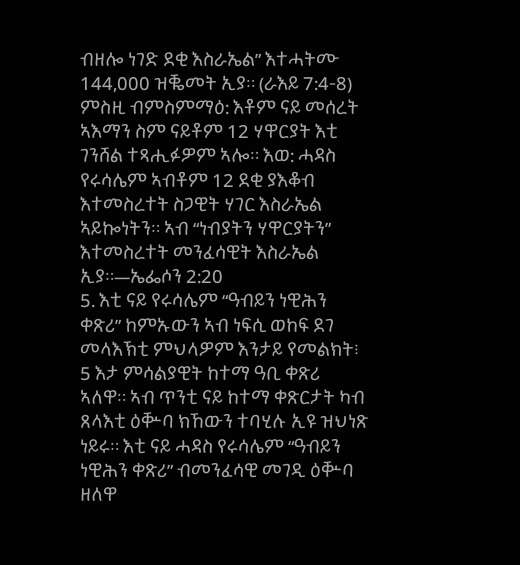ብዘሎ ነገድ ደቂ እስራኤል” እተሓትሙ 144,000 ዝቘመት ኢያ። (ራእይ 7:4-8) ምስዚ ብምስምማዕ: እቶም ናይ መሰረት ኣእማን ስም ናይቶም 12 ሃዋርያት እቲ ገንሸል ተጻሒፉዎም ኣሎ። እወ: ሓዳስ የሩሳሌም ኣብቶም 12 ደቂ ያእቆብ እተመስረተት ስጋዊት ሃገር እስራኤል ኣይኰነትን። ኣብ “ነብያትን ሃዋርያትን” እተመስረተት መንፈሳዊት እስራኤል ኢያ።—ኤፌሶን 2:20
5. እቲ ናይ የሩሳሌም “ዓብይን ነዊሕን ቀጽሪ” ከምኡውን ኣብ ነፍሲ ወከፍ ደገ መላእኽቲ ምህላዎም እንታይ የመልክት፧
5 እታ ምሳልያዊት ከተማ ዓቢ ቀጽሪ ኣለዋ። ኣብ ጥንቲ ናይ ከተማ ቀጽርታት ካብ ጸላእቲ ዕቝባ ክኸውን ተባሂሉ ኢዩ ዝህነጽ ነይሩ። እቲ ናይ ሓዳስ የሩሳሌም “ዓብይን ነዊሕን ቀጽሪ” ብመንፈሳዊ መገዲ ዕቝባ ዘለዋ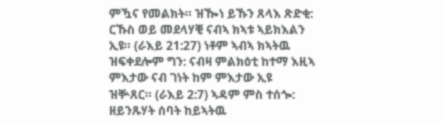ምዃና የመልክት። ዝዀነ ይኹን ጸላእ ጽድቂ: ርኹስ ወይ መደላሃቒ ናብኣ ክኣቱ ኣይክእልን ኢዩ። (ራእይ 21:27) ነቶም ኣብኣ ክኣትዉ ዝፍቀደሎም ግን: ናብዛ ምልክዕቲ ከተማ እዚኣ ምእታው ናብ ገነት ከም ምእታው ኢዩ ዝቝጸር። (ራእይ 2:7) ኣዳም ምስ ተሰጐ: ዘይንጹሃት ሰባት ከይኣትዉ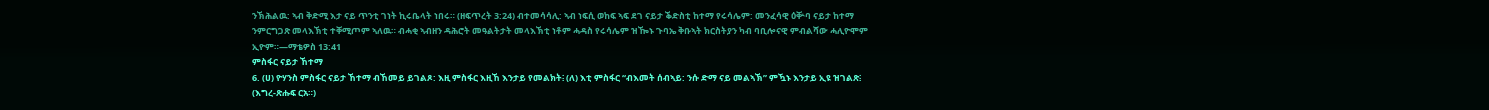ንኽሕልዉ: ኣብ ቅድሚ እታ ናይ ጥንቲ ገነት ኪሩቤላት ነበሩ። (ዘፍጥረት 3:24) ብተመሳሳሊ: ኣብ ነፍሲ ወከፍ ኣፍ ደገ ናይታ ቕድስቲ ከተማ የሩሳሌም: መንፈሳዊ ዕቝባ ናይታ ከተማ ንምርግጋጽ መላእኽቲ ተቐሚጦም ኣለዉ። ብሓቂ ኣብዘን ዳሕሮት መዓልትታት መላእኽቲ ነቶም ሓዳስ የሩሳሌም ዝዀኑ ጉባኤ ቅቡኣት ክርስትያን ካብ ባቢሎናዊ ምብልሻው ሓሊዮሞም ኢዮም።—ማቴዎስ 13:41
ምስፋር ናይታ ኸተማ
6. (ሀ) ዮሃንስ ምስፋር ናይታ ኸተማ ብኸመይ ይገልጾ: እዚ ምስፋር እዚኸ እንታይ የመልክት፧ (ለ) እቲ ምስፋር “ብእመት ሰብኣይ: ንሱ ድማ ናይ መልኣኽ” ምዃኑ እንታይ ኢዩ ዝገልጽ፧ (እግረ-ጽሑፍ ርአ።)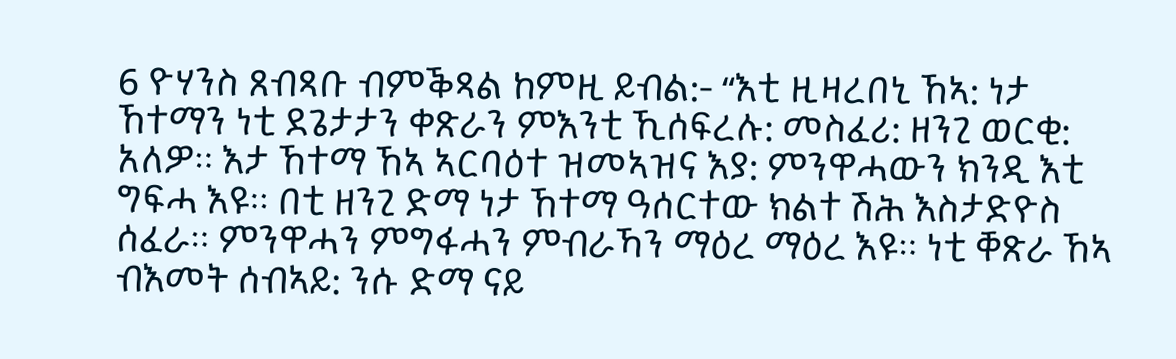6 ዮሃንስ ጸብጻቡ ብምቕጻል ከምዚ ይብል:- “እቲ ዚዛረበኒ ኸኣ: ነታ ኸተማን ነቲ ደጌታታን ቀጽራን ምእንቲ ኺሰፍረሉ: መስፈሪ: ዘንጊ ወርቂ: አለዎ። እታ ኸተማ ኸኣ ኣርባዕተ ዝመኣዝና እያ: ምንዋሓውን ክንዲ እቲ ግፍሓ እዩ። በቲ ዘንጊ ድማ ነታ ኸተማ ዓሰርተው ክልተ ሽሕ እስታድዮስ ሰፈራ። ምንዋሓን ምግፋሓን ምብራኻን ማዕረ ማዕረ እዩ። ነቲ ቐጽራ ኸኣ ብእመት ሰብኣይ: ንሱ ድማ ናይ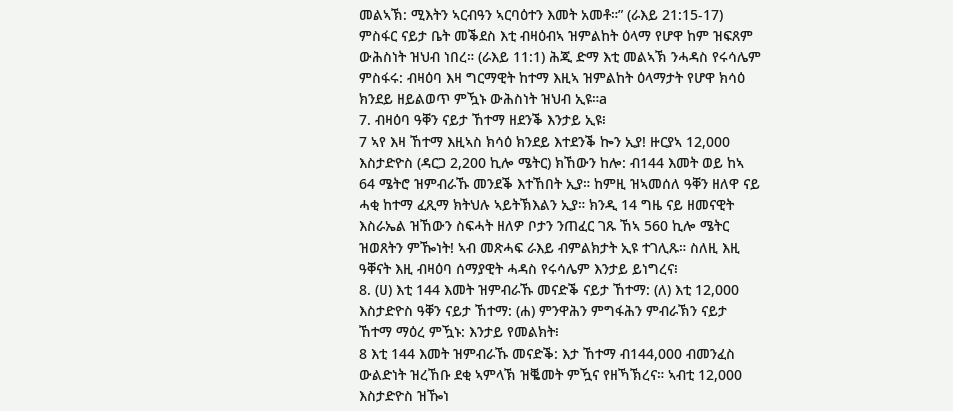መልኣኽ: ሚእትን ኣርብዓን ኣርባዕተን እመት አመቶ።” (ራእይ 21:15-17) ምስፋር ናይታ ቤት መቕደስ እቲ ብዛዕብኣ ዝምልከት ዕላማ የሆዋ ከም ዝፍጸም ውሕስነት ዝህብ ነበረ። (ራእይ 11:1) ሕጂ ድማ እቲ መልኣኽ ንሓዳስ የሩሳሌም ምስፋሩ: ብዛዕባ እዛ ግርማዊት ከተማ እዚኣ ዝምልከት ዕላማታት የሆዋ ክሳዕ ክንደይ ዘይልወጥ ምዃኑ ውሕስነት ዝህብ ኢዩ።a
7. ብዛዕባ ዓቐን ናይታ ኸተማ ዘደንቕ እንታይ ኢዩ፧
7 ኣየ እዛ ኸተማ እዚኣስ ክሳዕ ክንደይ እተደንቕ ኰን ኢያ! ዙርያኣ 12,000 እስታድዮስ (ዳርጋ 2,200 ኪሎ ሜትር) ክኸውን ከሎ: ብ144 እመት ወይ ከኣ 64 ሜትሮ ዝምብራኹ መንደቕ እተኸበት ኢያ። ከምዚ ዝኣመሰለ ዓቐን ዘለዋ ናይ ሓቂ ከተማ ፈጺማ ክትህሉ ኣይትኽእልን ኢያ። ክንዲ 14 ግዜ ናይ ዘመናዊት እስራኤል ዝኸውን ስፍሓት ዘለዎ ቦታን ንጠፈር ገጹ ኸኣ 560 ኪሎ ሜትር ዝወጸትን ምዀነት! ኣብ መጽሓፍ ራእይ ብምልክታት ኢዩ ተገሊጹ። ስለዚ እዚ ዓቐናት እዚ ብዛዕባ ሰማያዊት ሓዳስ የሩሳሌም እንታይ ይነግረና፧
8. (ሀ) እቲ 144 እመት ዝምብራኹ መናድቕ ናይታ ኸተማ: (ለ) እቲ 12,000 እስታድዮስ ዓቐን ናይታ ኸተማ: (ሐ) ምንዋሕን ምግፋሕን ምብራኽን ናይታ ኸተማ ማዕረ ምዃኑ: እንታይ የመልክት፧
8 እቲ 144 እመት ዝምብራኹ መናድቕ: እታ ኸተማ ብ144,000 ብመንፈስ ውልድነት ዝረኸቡ ደቂ ኣምላኽ ዝቘመት ምዃና የዘኻኽረና። ኣብቲ 12,000 እስታድዮስ ዝዀነ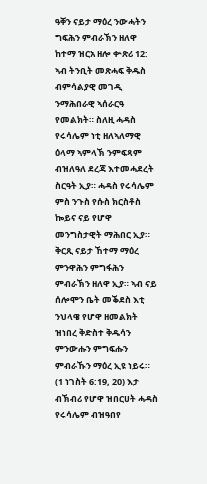ዓቐን ናይታ ማዕረ ንውሓትን ግፍሕን ምብራኽን ዘለዋ ከተማ ዝርአ ዘሎ ቍጽሪ 12: ኣብ ትንቢት መጽሓፍ ቅዱስ ብምሳልያዊ መገዲ ንማሕበራዊ ኣሰራርዓ የመልክት። ስለዚ ሓዳስ የሩሳሌም ነቲ ዘለኣለማዊ ዕላማ ኣምላኽ ንምፍጻም ብዝለዓለ ደረጃ እተመሓደረት ስርዓት ኢያ። ሓዳስ የሩሳሌም ምስ ንጉስ የሱስ ክርስቶስ ኰይና ናይ የሆዋ መንግስታዊት ማሕበር ኢያ። ቅርጺ ናይታ ኸተማ ማዕረ ምንዋሕን ምግፋሕን ምብራኽን ዘለዋ ኢያ። ኣብ ናይ ሰሎሞን ቤት መቕደስ እቲ ንህላዌ የሆዋ ዘመልክት ዝነበረ ቅድስተ ቅዱሳን ምንውሑን ምግፍሑን ምብራኹን ማዕረ ኢዩ ነይሩ። (1 ነገስት 6:19, 20) እታ ብኽብሪ የሆዋ ዝበርሀት ሓዳስ የሩሳሌም ብዝዓበየ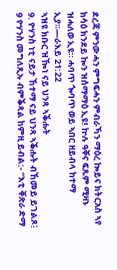ደረጃ ምንውሓን ምግፍሓን ምብራኻን ማዕረ ኰይና ክትርአስ ኣየ ክሳዕ ክንደይ ኰን ዝሰማማዕ ኢዩ! ኵሉ ዓቐና ፍጹም ሚዛኑ ዝሓለወ ኢዩ። ሓባጥ ጐባጥ ወይ ኣበር ዘይብላ ከተማ ኢያ።—ራእይ 21:22
ኣዝዩ ክቡር ዝዀነ ናይ ህንጻ ኣቕሑት
9. ዮሃንስ ነቲ ናይታ ኸተማ ናይ ህንጻ ኣቕሑት ብኸመይ ይገልጾ፧
9 ዮሃንስ መግለጺኡ ብምቕጻል ከምዚ ይብል:- “እቲ ቐጽራ ድማ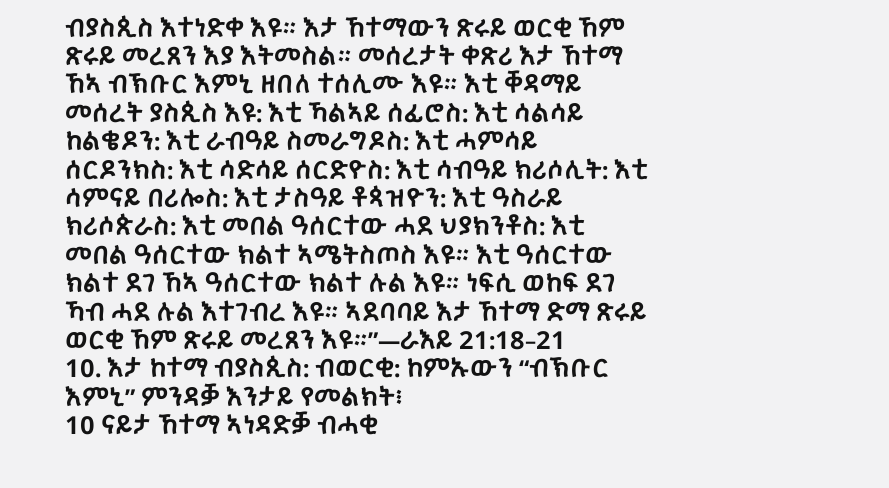ብያስጲስ እተነድቀ እዩ። እታ ኸተማውን ጽሩይ ወርቂ ኸም ጽሩይ መረጸን እያ እትመስል። መሰረታት ቀጽሪ እታ ኸተማ ኸኣ ብኽቡር እምኒ ዘበለ ተሰሊሙ እዩ። እቲ ቐዳማይ መሰረት ያስጲስ እዩ: እቲ ኻልኣይ ሰፊሮስ: እቲ ሳልሳይ ከልቄዶን: እቲ ራብዓይ ስመራግዶስ: እቲ ሓምሳይ ሰርዶንክስ: እቲ ሳድሳይ ሰርድዮስ: እቲ ሳብዓይ ክሪሶሊት: እቲ ሳምናይ በሪሎስ: እቲ ታስዓይ ቶጳዝዮን: እቲ ዓስራይ ክሪሶጵራስ: እቲ መበል ዓሰርተው ሓደ ህያክንቶስ: እቲ መበል ዓሰርተው ክልተ ኣሜትስጦስ እዩ። እቲ ዓሰርተው ክልተ ደገ ኸኣ ዓሰርተው ክልተ ሉል እዩ። ነፍሲ ወከፍ ደገ ኻብ ሓደ ሉል እተገብረ እዩ። ኣደባባይ እታ ኸተማ ድማ ጽሩይ ወርቂ ኸም ጽሩይ መረጸን እዩ።”—ራእይ 21:18–21
10. እታ ከተማ ብያስጲስ: ብወርቂ: ከምኡውን “ብኽቡር እምኒ” ምንዳቓ እንታይ የመልክት፧
10 ናይታ ኸተማ ኣነዳድቓ ብሓቂ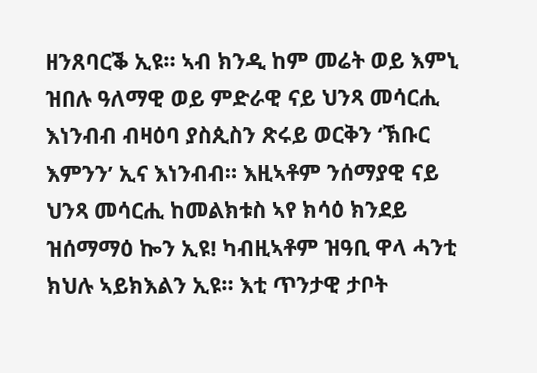ዘንጸባርቕ ኢዩ። ኣብ ክንዲ ከም መሬት ወይ እምኒ ዝበሉ ዓለማዊ ወይ ምድራዊ ናይ ህንጻ መሳርሒ እነንብብ ብዛዕባ ያስጲስን ጽሩይ ወርቅን ‘ኽቡር እምንን’ ኢና እነንብብ። እዚኣቶም ንሰማያዊ ናይ ህንጻ መሳርሒ ከመልክቱስ ኣየ ክሳዕ ክንደይ ዝሰማማዕ ኰን ኢዩ! ካብዚኣቶም ዝዓቢ ዋላ ሓንቲ ክህሉ ኣይክእልን ኢዩ። እቲ ጥንታዊ ታቦት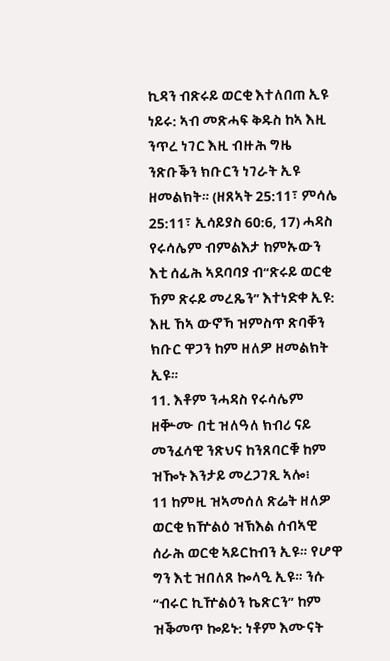ኪዳን ብጽሩይ ወርቂ እተለበጠ ኢዩ ነይሩ: ኣብ መጽሓፍ ቅዱስ ከኣ እዚ ንጥረ ነገር እዚ ብዙሕ ግዜ ንጽቡቕን ክቡርን ነገራት ኢዩ ዘመልክት። (ዘጸኣት 25:11፣ ምሳሌ 25:11፣ ኢሳይያስ 60:6, 17) ሓዳስ የሩሳሌም ብምልእታ ከምኡውን እቲ ሰፊሕ ኣደባባያ ብ“ጽሩይ ወርቂ ኸም ጽሩይ መረጼን” እተነድቀ ኢዩ: እዚ ኸኣ ውኖኻ ዝምስጥ ጽባቐን ክቡር ዋጋን ከም ዘለዎ ዘመልክት ኢዩ።
11. እቶም ንሓዳስ የሩሳሌም ዘቝሙ በቲ ዝለዓለ ክብሪ ናይ መንፈሳዊ ንጽህና ከንጸባርቑ ከም ዝዀኑ እንታይ መረጋገጺ ኣሎ፧
11 ከምዚ ዝኣመሰለ ጽሬት ዘለዎ ወርቂ ክዅልዕ ዝኽእል ሰብኣዊ ሰራሕ ወርቂ ኣይርከብን ኢዩ። የሆዋ ግን እቲ ዝበለጸ ኰላዒ ኢዩ። ንሱ “ብሩር ኪዅልዕን ኬጽርን” ከም ዝቕመጥ ኰይኑ: ነቶም እሙናት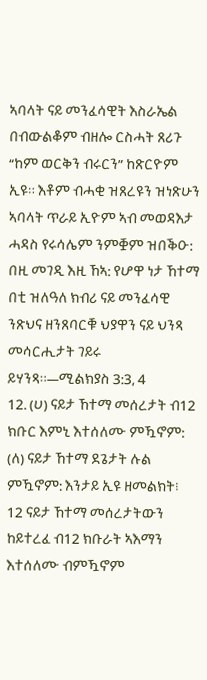ኣባላት ናይ መንፈሳዊት እስራኤል በብውልቆም ብዘሎ ርስሓት ጸሪጉ “ከም ወርቅን ብሩርን” ከጽርዮም ኢዩ። እቶም ብሓቂ ዝጸረዩን ዝነጽሁን ኣባላት ጥራይ ኢዮም ኣብ መወዳእታ ሓዳስ የሩሳሌም ንምቛም ዝበቕዑ: በዚ መገዲ እዚ ኸኣ: የሆዋ ነታ ኸተማ በቲ ዝለዓለ ክብሪ ናይ መንፈሳዊ ንጽህና ዘንጸባርቑ ህያዋን ናይ ህንጻ መሳርሒታት ገይሩ ይሃንጻ።—ሚልክያስ 3:3, 4
12. (ሀ) ናይታ ኸተማ መሰረታት ብ12 ክቡር እምኒ እተሰለሙ ምዃኖም: (ለ) ናይታ ኸተማ ደጌታት ሉል ምዃኖም: እንታይ ኢዩ ዘመልክት፧
12 ናይታ ኸተማ መሰረታትውን ከይተረፈ ብ12 ክቡራት ኣእማን እተሰለሙ ብምዃኖም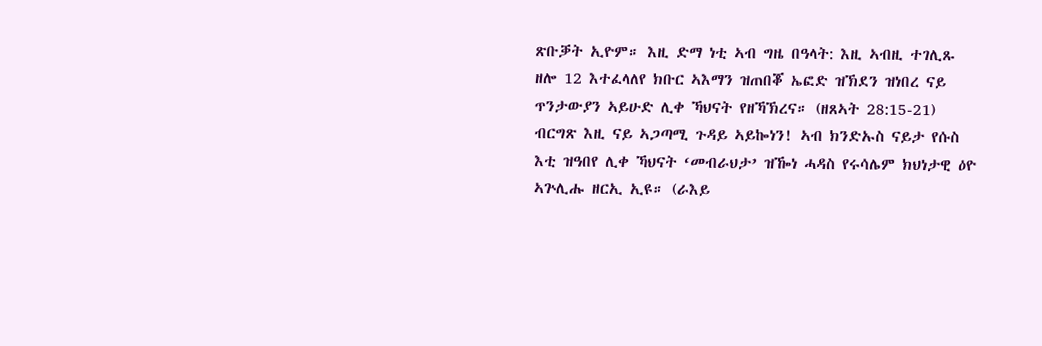ጽቡቓት ኢዮም። እዚ ድማ ነቲ ኣብ ግዜ በዓላት: እዚ ኣብዚ ተገሊጹ ዘሎ 12 እተፈላለየ ክቡር ኣእማን ዝጠበቖ ኤፎድ ዝኽደን ዝነበረ ናይ ጥንታውያን ኣይሁድ ሊቀ ኻህናት የዘኻኽረና። (ዘጸኣት 28:15-21) ብርግጽ እዚ ናይ ኣጋጣሚ ጉዳይ ኣይኰነን! ኣብ ክንድኡስ ናይታ የሱስ እቲ ዝዓበየ ሊቀ ኻህናት ‘መብራህታ’ ዝዀነ ሓዳስ የሩሳሌም ክህነታዊ ዕዮ ኣጕሊሑ ዘርኢ ኢዩ። (ራእይ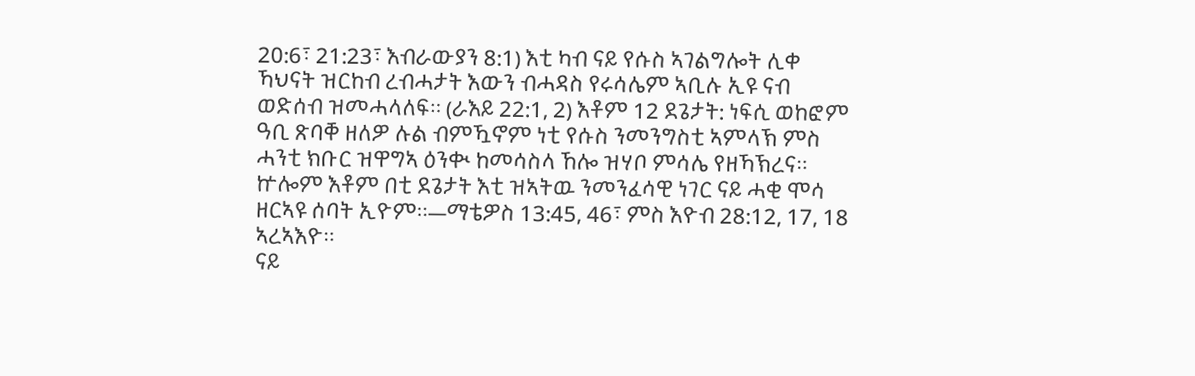20:6፣ 21:23፣ እብራውያን 8:1) እቲ ካብ ናይ የሱስ ኣገልግሎት ሊቀ ኻህናት ዝርከብ ረብሓታት እውን ብሓዳስ የሩሳሌም ኣቢሉ ኢዩ ናብ ወድሰብ ዝመሓላለፍ። (ራእይ 22:1, 2) እቶም 12 ደጌታት: ነፍሲ ወከፎም ዓቢ ጽባቐ ዘለዎ ሉል ብምዃኖም ነቲ የሱስ ንመንግስቲ ኣምላኽ ምስ ሓንቲ ክቡር ዝዋግኣ ዕንቊ ከመሳስላ ኸሎ ዝሃቦ ምሳሌ የዘኻኽረና። ኵሎም እቶም በቲ ደጌታት እቲ ዝኣትዉ ንመንፈሳዊ ነገር ናይ ሓቂ ሞሳ ዘርኣዩ ሰባት ኢዮም።—ማቴዎስ 13:45, 46፣ ምስ እዮብ 28:12, 17, 18 ኣረኣእዮ።
ናይ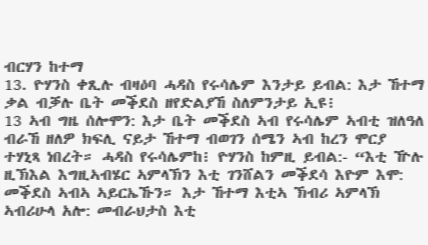ብርሃን ከተማ
13. ዮሃንስ ቀጺሉ ብዛዕባ ሓዳስ የሩሳሌም እንታይ ይብል: እታ ኸተማ ቃል ብቓሉ ቤት መቕደስ ዘየድልያኸ ስለምንታይ ኢዩ፧
13 ኣብ ግዜ ሰሎሞን: እታ ቤት መቕደስ ኣብ የሩሳሌም ኣብቲ ዝለዓለ ብራኸ ዘለዎ ክፍሊ ናይታ ኸተማ ብወገን ሰሜን ኣብ ከረን ሞርያ ተሃኒጻ ነበረት። ሓዳስ የሩሳሌምከ፧ ዮሃንስ ከምዚ ይብል:- “እቲ ዅሉ ዚኽእል እግዚኣብሄር ኣምላኽን እቲ ገንሸልን መቕደሳ እዮም እሞ: መቕደስ ኣብኣ ኣይርኤኹን። እታ ኸተማ እቲኣ ኽብሪ ኣምላኽ ኣብሪሁላ አሎ: መብራህታስ እቲ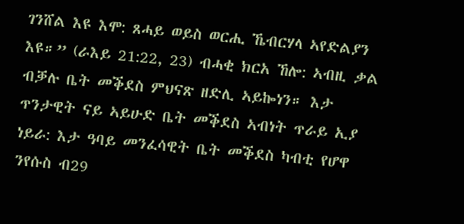ገንሸል እዩ እሞ: ጸሓይ ወይስ ወርሒ ኼብርሃላ ኣየድልያን እዩ።” (ራእይ 21:22, 23) ብሓቂ ክርአ ኸሎ: ኣብዚ ቃል ብቓሉ ቤት መቕደስ ምህናጽ ዘድሊ ኣይኰነን። እታ ጥንታዊት ናይ ኣይሁድ ቤት መቕደስ ኣብነት ጥራይ ኢያ ነይራ: እታ ዓባይ መንፈሳዊት ቤት መቕደስ ካብቲ የሆዋ ንየሱስ ብ29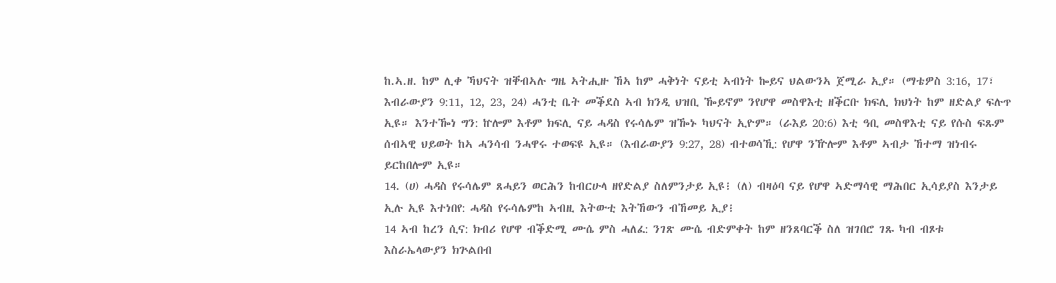ከ.ኣ.ዘ. ከም ሊቀ ኻህናት ዝቐብኣሉ ግዜ ኣትሒዙ ኸኣ ከም ሓቅነት ናይቲ ኣብነት ኰይና ህልውንኣ ጀሚራ ኢያ። (ማቴዎስ 3:16, 17፣ እብራውያን 9:11, 12, 23, 24) ሓንቲ ቤት መቕደስ ኣብ ክንዲ ህዝቢ ዀይኖም ንየሆዋ መስዋእቲ ዘቕርቡ ክፍሊ ክህነት ከም ዘድልያ ፍሉጥ ኢዩ። እንተዀነ ግን: ኵሎም እቶም ክፍሊ ናይ ሓዳስ የሩሳሌም ዝዀኑ ካህናት ኢዮም። (ራእይ 20:6) እቲ ዓቢ መስዋእቲ ናይ የሱስ ፍጹም ሰብኣዊ ህይወት ከኣ ሓንሳብ ንሓዋሩ ተወፍዩ ኢዩ። (እብራውያን 9:27, 28) ብተወሳኺ: የሆዋ ንዅሎም እቶም ኣብታ ኸተማ ዝነብሩ ይርከበሎም ኢዩ።
14. (ሀ) ሓዳስ የሩሳሌም ጸሓይን ወርሕን ከብርሁላ ዘየድልያ ስለምንታይ ኢዩ፧ (ለ) ብዛዕባ ናይ የሆዋ ኣድማሳዊ ማሕበር ኢሳይያስ እንታይ ኢሉ ኢዩ እተነበየ: ሓዳስ የሩሳሌምከ ኣብዚ እትውቲ እትኸውን ብኸመይ ኢያ፧
14 ኣብ ከረን ሲና: ክብሪ የሆዋ ብቕድሚ ሙሴ ምስ ሓለፈ: ንገጽ ሙሴ ብድምቀት ከም ዘንጸባርቕ ስለ ዝገበሮ ገጹ ካብ ብጾቱ እስራኤላውያን ክጕልበብ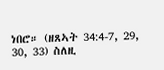ነበሮ። (ዘጸኣት 34:4-7, 29, 30, 33) ስለዚ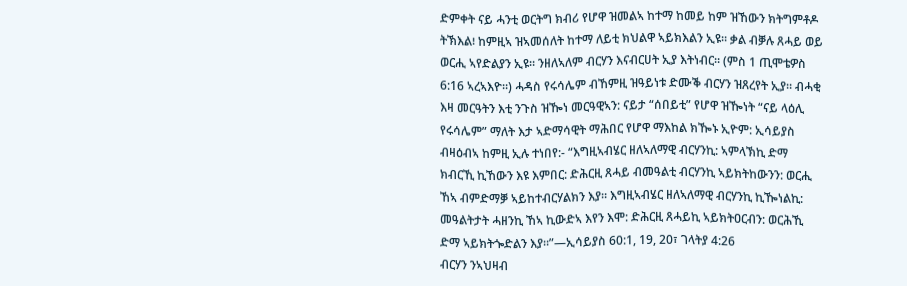ድምቀት ናይ ሓንቲ ወርትግ ክብሪ የሆዋ ዝመልኣ ከተማ ከመይ ከም ዝኸውን ክትግምቶዶ ትኽእል፧ ከምዚኣ ዝኣመሰለት ከተማ ለይቲ ክህልዋ ኣይክእልን ኢዩ። ቃል ብቓሉ ጸሓይ ወይ ወርሒ ኣየድልያን ኢዩ። ንዘለኣለም ብርሃን እናብርሀት ኢያ እትነብር። (ምስ 1 ጢሞቴዎስ 6:16 ኣረኣእዮ።) ሓዳስ የሩሳሌም ብኸምዚ ዝዓይነቱ ድሙቕ ብርሃን ዝጸረየት ኢያ። ብሓቂ እዛ መርዓትን እቲ ንጉስ ዝዀነ መርዓዊኣን: ናይታ “ሰበይቲ” የሆዋ ዝዀነት “ናይ ላዕሊ የሩሳሌም” ማለት እታ ኣድማሳዊት ማሕበር የሆዋ ማእከል ክዀኑ ኢዮም: ኢሳይያስ ብዛዕብኣ ከምዚ ኢሉ ተነበየ:- “እግዚኣብሄር ዘለኣለማዊ ብርሃንኪ: ኣምላኽኪ ድማ ክብርኺ ኪኸውን እዩ እምበር: ድሕርዚ ጸሓይ ብመዓልቲ ብርሃንኪ ኣይክትከውንን: ወርሒ ኸኣ ብምድማቓ ኣይከተብርሃልክን እያ። እግዚኣብሄር ዘለኣለማዊ ብርሃንኪ ኪዀነልኪ: መዓልትታት ሓዘንኪ ኸኣ ኪውድኣ እየን እሞ: ድሕርዚ ጸሓይኪ ኣይክትዐርብን: ወርሕኺ ድማ ኣይክትጐድልን እያ።”—ኢሳይያስ 60:1, 19, 20፣ ገላትያ 4:26
ብርሃን ንኣህዛብ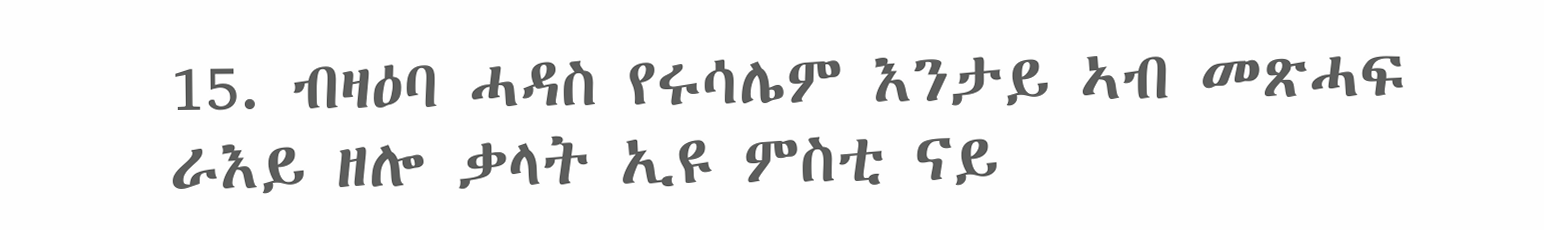15. ብዛዕባ ሓዳስ የሩሳሌም እንታይ ኣብ መጽሓፍ ራእይ ዘሎ ቃላት ኢዩ ምስቲ ናይ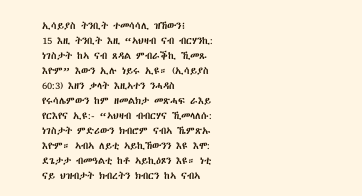ኢሳይያስ ትንቢት ተመሳሳሊ ዝኸውን፧
15 እዚ ትንቢት እዚ “ኣህዛብ ናብ ብርሃንኪ: ነገስታት ከኣ ናብ ጸዳል ምብራቕኪ ኺመጹ እዮም” እውን ኢሉ ነይሩ ኢዩ። (ኢሳይያስ 60:3) እዘን ቃላት እዚኣተን ንሓዳስ የሩሳሌምውን ከም ዘመልክታ መጽሓፍ ራእይ የርእየና ኢዩ:- “ኣህዛብ ብብርሃና ኺመላለሱ: ነገስታት ምድሪውን ክብሮም ናብኣ ኼምጽኡ እዮም። ኣብኣ ለይቲ ኣይኪኸውንን እዩ እሞ: ደጌታታ ብመዓልቲ ከቶ ኣይኪዕጾን እዩ። ነቲ ናይ ህዝብታት ክብረትን ክብርን ከኣ ናብኣ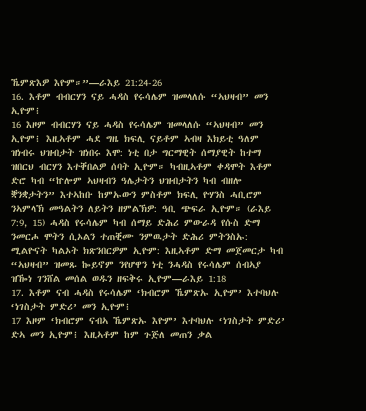ኼምጽእዎ እዮም።”—ራእይ 21:24-26
16. እቶም ብብርሃን ናይ ሓዳስ የሩሳሌም ዝመላለሱ “ኣህዛብ” መን ኢዮም፧
16 እዞም ብብርሃን ናይ ሓዳስ የሩሳሌም ዝመላለሱ “ኣህዛብ” መን ኢዮም፧ እዚኣቶም ሓደ ግዜ ክፍሊ ናይቶም ኣብዛ እክይቲ ዓለም ዝነብሩ ህዝብታት ዝነበሩ እሞ: ነቲ በታ ግርማዊት ሰማያዊት ከተማ ዝበርህ ብርሃን እተቐበልዎ ሰባት ኢዮም። ካብዚኣቶም ቀዳሞት እቶም ድሮ ካብ “ኵሎም ኣህዛብን ዓሌታትን ህዝብታትን ካብ ብዘሎ ቛንቋታትን” እተኣከቡ ከምኡውን ምስቶም ክፍሊ ዮሃንስ ሓቢሮም ንኣምላኽ መዓልትን ለይትን ዘምልኽዎ: ዓቢ ጭፍራ ኢዮም። (ራእይ 7:9, 15) ሓዳስ የሩሳሌም ካብ ሰማይ ድሕሪ ምውራዳ የሱስ ድማ ንመርሖ ሞትን ሲኦልን ተጠቒሙ ንምዉታት ድሕሪ ምትንስኡ: ሚልዮናት ካልኦት ክጽንበርዎም ኢዮም: እዚኣቶም ድማ መጀመርታ ካብ “ኣህዛብ” ዝመጹ ኰይኖም ንየሆዋን ነቲ ንሓዳስ የሩሳሌም ሰብኣያ ዝዀነ ገንሸል መሰል ወዱን ዘፍቅሩ ኢዮም—ራእይ 1:18
17. እቶም ናብ ሓዳስ የሩሳሌም ‘ክብሮም ኼምጽኡ ኢዮም’ እተባህሉ ‘ነገስታት ምድሪ’ መን ኢዮም፧
17 እዞም ‘ክብሮም ናብኣ ኼምጽኡ እዮም’ እተባህሉ ‘ነገስታት ምድሪ’ ድኣ መን ኢዮም፧ እዚኣቶም ከም ጉጅለ መጠን ቃል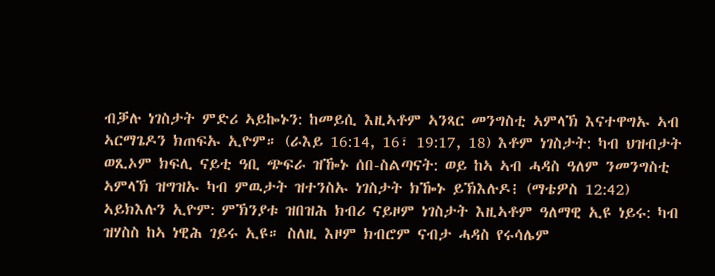ብቓሉ ነገስታት ምድሪ ኣይኰኑን: ከመይሲ እዚኣቶም ኣንጻር መንግስቲ ኣምላኽ እናተዋግኡ ኣብ ኣርማጌዶን ክጠፍኡ ኢዮም። (ራእይ 16:14, 16፣ 19:17, 18) እቶም ነገስታት: ካብ ህዝብታት ወጺኦም ክፍሊ ናይቲ ዓቢ ጭፍራ ዝዀኑ ሰበ-ስልጣናት: ወይ ከኣ ኣብ ሓዳስ ዓለም ንመንግስቲ ኣምላኽ ዝግዝኡ ካብ ምዉታት ዝተንስኡ ነገስታት ክዀኑ ይኽእሉዶ፧ (ማቴዎስ 12:42) ኣይክእሉን ኢዮም: ምኽንያቱ ዝበዝሕ ክብሪ ናይዞም ነገስታት እዚኣቶም ዓለማዊ ኢዩ ነይሩ: ካብ ዝሃስስ ከኣ ነዊሕ ገይሩ ኢዩ። ስለዚ እዞም ክብሮም ናብታ ሓዳስ የሩሳሌም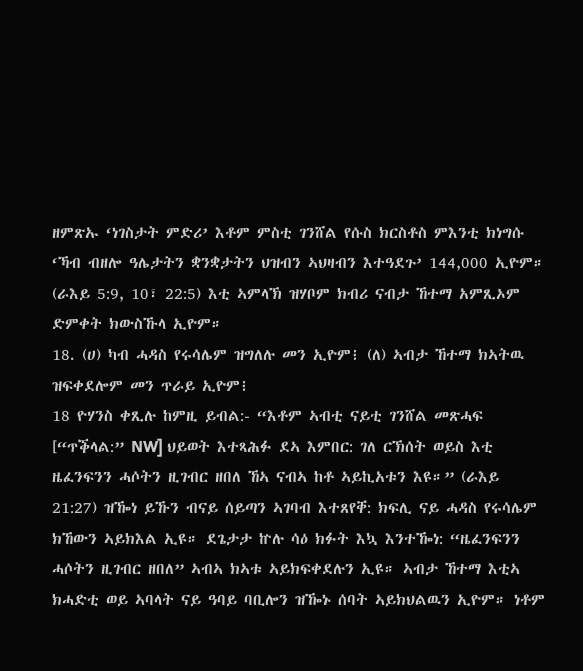ዘምጽኡ ‘ነገስታት ምድሪ’ እቶም ምስቲ ገንሸል የሱስ ክርስቶስ ምእንቲ ክነግሱ ‘ኻብ ብዘሎ ዓሌታትን ቋንቋታትን ህዝብን ኣህዛብን እተዓደጉ’ 144,000 ኢዮም። (ራእይ 5:9, 10፣ 22:5) እቲ ኣምላኽ ዝሃቦም ክብሪ ናብታ ኸተማ አምጺኦም ድምቀት ክውስኹላ ኢዮም።
18. (ሀ) ካብ ሓዳስ የሩሳሌም ዝግለሉ መን ኢዮም፧ (ለ) ኣብታ ኸተማ ክኣትዉ ዝፍቀደሎም መን ጥራይ ኢዮም፧
18 ዮሃንስ ቀጺሉ ከምዚ ይብል:- “እቶም ኣብቲ ናይቲ ገንሸል መጽሓፍ [“ጥቕላል:” NW] ህይወት እተጻሕፉ ደኣ እምበር: ገለ ርኽሰት ወይስ እቲ ዜፈንፍንን ሓሶትን ዚገብር ዘበለ ኸኣ ናብኣ ከቶ ኣይኪአቱን እዩ።” (ራእይ 21:27) ዝዀነ ይኹን ብናይ ሰይጣን ኣገባብ እተጸየቐ: ክፍሊ ናይ ሓዳስ የሩሳሌም ክኸውን ኣይክእል ኢዩ። ደጌታታ ኵሉ ሳዕ ክፉት እኳ እንተዀነ: “ዜፈንፍንን ሓሶትን ዚገብር ዘበለ” ኣብኣ ክኣቱ ኣይክፍቀደሉን ኢዩ። ኣብታ ኸተማ እቲኣ ክሓድቲ ወይ ኣባላት ናይ ዓባይ ባቢሎን ዝዀኑ ሰባት ኣይክህልዉን ኢዮም። ነቶም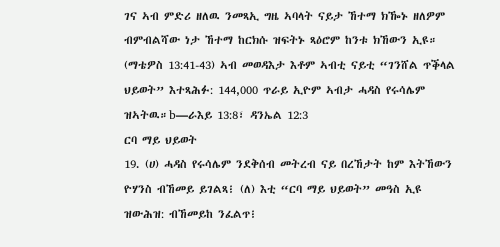ገና ኣብ ምድሪ ዘለዉ ንመጻኢ ግዜ ኣባላት ናይታ ኸተማ ክዀኑ ዘለዎም ብምብልሻው ነታ ኸተማ ከርክሱ ዝፍትኑ ጻዕሮም ከንቱ ክኸውን ኢዩ። (ማቴዎስ 13:41-43) ኣብ መወዳእታ እቶም ኣብቲ ናይቲ “ገንሸል ጥቕላል ህይወት” እተጻሕፉ: 144,000 ጥራይ ኢዮም ኣብታ ሓዳስ የሩሳሌም ዝኣትዉ።b—ራእይ 13:8፣ ዳንኤል 12:3
ርባ ማይ ህይወት
19. (ሀ) ሓዳስ የሩሳሌም ንደቅሰብ መትረብ ናይ በረኸታት ከም እትኸውን ዮሃንስ ብኸመይ ይገልጻ፧ (ለ) እቲ “ርባ ማይ ህይወት” መዓስ ኢዩ ዝውሕዝ: ብኸመይከ ንፈልጥ፧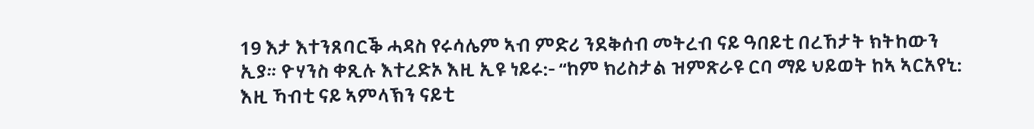19 እታ እተንጸባርቕ ሓዳስ የሩሳሌም ኣብ ምድሪ ንደቅሰብ መትረብ ናይ ዓበይቲ በረኸታት ክትከውን ኢያ። ዮሃንስ ቀጺሉ እተረድኦ እዚ ኢዩ ነይሩ:- “ከም ክሪስታል ዝምጽራዩ ርባ ማይ ህይወት ከኣ ኣርአየኒ: እዚ ኻብቲ ናይ ኣምላኽን ናይቲ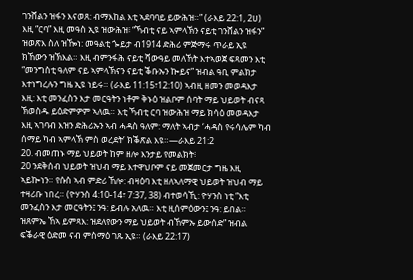ገንሸልን ዝፋን እናወጸ: ብማእከል እቲ ኣደባባይ ይውሕዝ።” (ራእይ 22:1, 2ሀ) እዚ “ርባ” እዚ መዓስ ኢዩ ዝውሕዝ፧ “ኻብቲ ናይ ኣምላኽን ናይቲ ገንሸልን ዝፋን” ዝወጽእ ስለ ዝዀነ: መዓልቲ ጐይታ ብ1914 ድሕሪ ምጅማሩ ጥራይ ኢዩ ክኸውን ዝኽእል። እዚ ብምንፋሕ ናይቲ ሻውዓይ መለኸት እተኣወጀ ፍጻመን እቲ “መንግስቲ ዓለም ናይ ኣምላኽናን ናይቲ ቕቡኡን ኰይና” ዝብል ዓቢ ምልክታ እተነግረሉን ግዜ ኢዩ ነይሩ። (ራእይ 11:15፣12:10) ኣብዚ ዘመን መወዳእታ እዚ: እቲ መንፈስን እታ መርዓትን ነቶም ቅኑዕ ዝልቦም ሰባት ማይ ህይወት ብናጻ ኽወስዱ ይዕድምዎም ኣለዉ። እቲ ኻብቲ ርባ ዝውሕዝ ማይ ክሳዕ መወዳእታ እዚ ኣገባብ እዝን ድሕሪኡን ኣብ ሓዳስ ዓለም: ማለት ኣብታ ‘ሓዳስ የሩሳሌም ካብ ሰማይ ካብ ኣምላኽ ምስ ወረደት’ ክቕጽል እዩ።—ራእይ 21:2
20. ብመጠኑ ማይ ህይወት ከም ዘሎ እንታይ የመልክት፧
20 ንደቅሰብ ህይወት ዝህብ ማይ እተዋህቦም ናይ መጀመርታ ግዜ እዚ ኣይኰነን። የሱስ ኣብ ምድሪ ኸሎ: ብዛዕባ እቲ ዘለኣለማዊ ህይወት ዝህብ ማይ ተዛሪቡ ነበረ። (ዮሃንስ 4:10-14፣ 7:37, 38) ብተወሳኺ: ዮሃንስ ነቲ “እቲ መንፈስን እታ መርዓትን፤ ንዓ: ይብሉ አለዉ። እቲ ዚሰምዕውን፤ ንዓ: ይበል። ዝጸምኤ ኸኣ ይምጻእ: ዝደለየውን ማይ ህይወት ብኸምኡ ይውሰድ” ዝብል ፍቕራዊ ዕድመ ናብ ምስማዕ ገጹ ኢዩ። (ራእይ 22:17)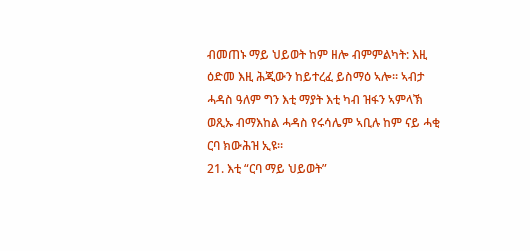ብመጠኑ ማይ ህይወት ከም ዘሎ ብምምልካት: እዚ ዕድመ እዚ ሕጂውን ከይተረፈ ይስማዕ ኣሎ። ኣብታ ሓዳስ ዓለም ግን እቲ ማያት እቲ ካብ ዝፋን ኣምላኽ ወጺኡ ብማእከል ሓዳስ የሩሳሌም ኣቢሉ ከም ናይ ሓቂ ርባ ክውሕዝ ኢዩ።
21. እቲ “ርባ ማይ ህይወት”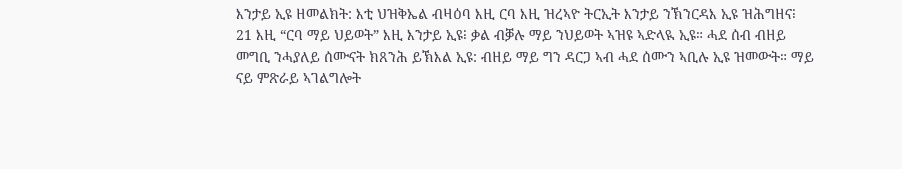እንታይ ኢዩ ዘመልክት: እቲ ህዝቅኤል ብዛዕባ እዚ ርባ እዚ ዝረኣዮ ትርኢት እንታይ ንኽንርዳእ ኢዩ ዝሕግዘና፧
21 እዚ “ርባ ማይ ህይወት” እዚ እንታይ ኢዩ፧ ቃል ብቓሉ ማይ ንህይወት ኣዝዩ ኣድላዪ ኢዩ። ሓደ ሰብ ብዘይ መግቢ ንሓያለይ ሰሙናት ክጸንሕ ይኽእል ኢዩ: ብዘይ ማይ ግን ዳርጋ ኣብ ሓደ ሰሙን ኣቢሉ ኢዩ ዝመውት። ማይ ናይ ምጽራይ ኣገልግሎት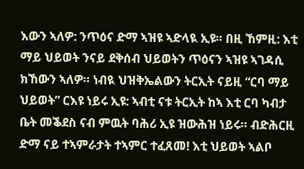እውን ኣለዎ: ንጥዕና ድማ ኣዝዩ ኣድላዪ ኢዩ። በዚ ኸምዚ: እቲ ማይ ህይወት ንናይ ደቅሰብ ህይወትን ጥዕናን ኣዝዩ ኣገዳሲ ክኸውን ኣለዎ። ነብዪ ህዝቅኤልውን ትርኢት ናይዚ “ርባ ማይ ህይወት” ርእዩ ነይሩ ኢዩ: ኣብቲ ናቱ ትርኢት ከኣ እቲ ርባ ካብታ ቤት መቕደስ ናብ ምዉት ባሕሪ ኢዩ ዝውሕዝ ነይሩ። ብድሕርዚ ድማ ናይ ተኣምራታት ተኣምር ተፈጸመ! እቲ ህይወት ኣልቦ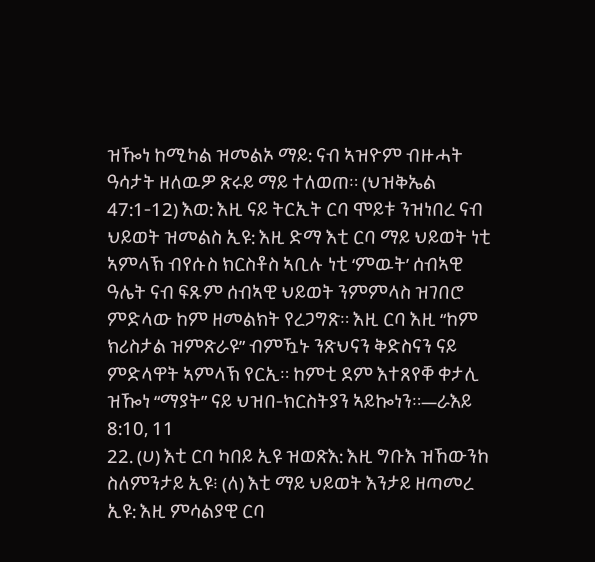ዝዀነ ከሚካል ዝመልኦ ማይ: ናብ ኣዝዮም ብዙሓት ዓሳታት ዘለዉዎ ጽሩይ ማይ ተለወጠ። (ህዝቅኤል 47:1-12) እወ: እዚ ናይ ትርኢት ርባ ሞይቱ ንዝነበረ ናብ ህይወት ዝመልስ ኢዩ: እዚ ድማ እቲ ርባ ማይ ህይወት ነቲ ኣምላኽ ብየሱስ ክርስቶስ ኣቢሉ ነቲ ‘ምዉት’ ሰብኣዊ ዓሌት ናብ ፍጹም ሰብኣዊ ህይወት ንምምላስ ዝገበሮ ምድላው ከም ዘመልክት የረጋግጽ። እዚ ርባ እዚ “ከም ክሪስታል ዝምጽራዩ” ብምዃኑ ንጽህናን ቅድስናን ናይ ምድላዋት ኣምላኽ የርኢ። ከምቲ ደም እተጸየቐ ቀታሊ ዝዀነ “ማያት” ናይ ህዝበ-ክርስትያን ኣይኰነን።—ራእይ 8:10, 11
22. (ሀ) እቲ ርባ ካበይ ኢዩ ዝወጽእ: እዚ ግቡእ ዝኸውንከ ስለምንታይ ኢዩ፧ (ለ) እቲ ማይ ህይወት እንታይ ዘጣመረ ኢዩ: እዚ ምሳልያዊ ርባ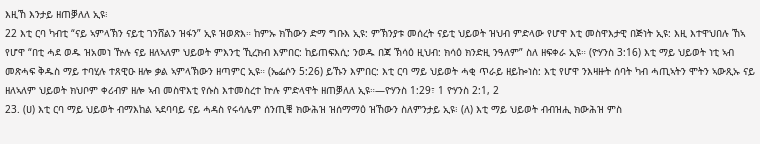እዚኸ እንታይ ዘጠቓለለ ኢዩ፧
22 እቲ ርባ ካብቲ “ናይ ኣምላኽን ናይቲ ገንሸልን ዝፋን” ኢዩ ዝወጽእ። ከምኡ ክኸውን ድማ ግቡእ ኢዩ: ምኽንያቱ መሰረት ናይቲ ህይወት ዝህብ ምድላው የሆዋ እቲ መስዋእታዊ በጅነት ኢዩ: እዚ እተዋህበሉ ኸኣ የሆዋ “በቲ ሓደ ወዱ ዝአመነ ዅሉ ናይ ዘለኣለም ህይወት ምእንቲ ኺረክብ እምበር: ከይጠፍእሲ: ንወዱ በጃ ኽሳዕ ዚህብ: ክሳዕ ክንድዚ ንዓለም” ስለ ዘፍቀራ ኢዩ። (ዮሃንስ 3:16) እቲ ማይ ህይወት ነቲ ኣብ መጽሓፍ ቅዱስ ማይ ተባሂሉ ተጸዊዑ ዘሎ ቃል ኣምላኽውን ዘጣምር ኢዩ። (ኤፌሶን 5:26) ይኹን እምበር: እቲ ርባ ማይ ህይወት ሓቂ ጥራይ ዘይኰነስ: እቲ የሆዋ ንእዛዙት ሰባት ካብ ሓጢኣትን ሞትን ኣውጺኡ ናይ ዘለኣለም ህይወት ክህቦም ቀሪብዎ ዘሎ ኣብ መስዋእቲ የሱስ እተመስረተ ኵሉ ምድላዋት ዘጠቓለለ ኢዩ።—ዮሃንስ 1:29፣ 1 ዮሃንስ 2:1, 2
23. (ሀ) እቲ ርባ ማይ ህይወት ብማእከል ኣደባባይ ናይ ሓዳስ የሩሳሌም ሰንጢቑ ክውሕዝ ዝሰማማዕ ዝኸውን ስለምንታይ ኢዩ፧ (ለ) እቲ ማይ ህይወት ብብዝሒ ክውሕዝ ምስ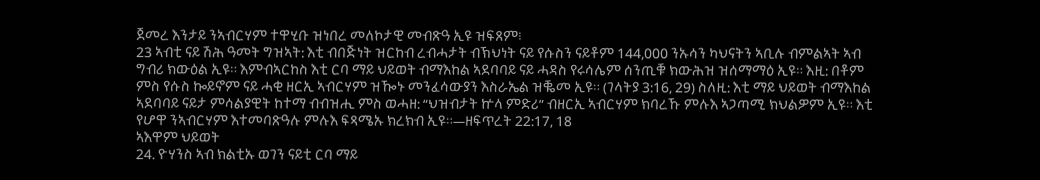ጀመረ እንታይ ንኣብርሃም ተዋሂቡ ዝነበረ መለኮታዊ መብጽዓ ኢዩ ዝፍጸም፧
23 ኣብቲ ናይ ሽሕ ዓመት ግዝኣት: እቲ ብበጅነት ዝርከብ ረብሓታት ብኽህነት ናይ የሱስን ናይቶም 144,000 ንኡሳን ካህናትን ኣቢሉ ብምልኣት ኣብ ግብሪ ክውዕል ኢዩ። እምብኣርከስ እቲ ርባ ማይ ህይወት ብማእከል ኣደባባይ ናይ ሓዳስ የሩሳሌም ሰንጢቑ ክውሕዝ ዝሰማማዕ ኢዩ። እዚ: በቶም ምስ የሱስ ኰይኖም ናይ ሓቂ ዘርኢ ኣብርሃም ዝዀኑ መንፈሳውያን እስራኤል ዝቘመ ኢዩ። (ገላትያ 3:16, 29) ስለዚ: እቲ ማይ ህይወት ብማእከል ኣደባባይ ናይታ ምሳልያዊት ከተማ ብብዝሒ ምስ ወሓዘ: “ህዝብታት ኵላ ምድሪ” ብዘርኢ ኣብርሃም ክባረኹ ምሉእ ኣጋጣሚ ክህልዎም ኢዩ። እቲ የሆዋ ንኣብርሃም እተመባጽዓሉ ምሉእ ፍጻሜኡ ክረክብ ኢዩ።—ዘፍጥረት 22:17, 18
ኣእዋም ህይወት
24. ዮሃንስ ኣብ ክልቲኡ ወገን ናይቲ ርባ ማይ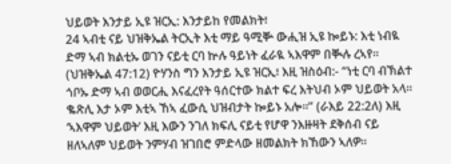ህይወት እንታይ ኢዩ ዝርኢ: እንታይከ የመልክት፧
24 ኣብቲ ናይ ህዝቅኤል ትርኢት እቲ ማይ ዓሚቝ ውሒዝ ኢዩ ኰይኑ: እቲ ነብዪ ድማ ኣብ ክልቲኡ ወገን ናይቲ ርባ ኵሉ ዓይነት ፈራዪ ኣእዋም በቚሉ ረኣየ። (ህዝቅኤል 47:12) ዮሃንስ ግን እንታይ ኢዩ ዝርኢ፧ እዚ ዝስዕብ:- “ነቲ ርባ ብኽልተ ጎቦኡ ድማ ኣብ ወወርሒ እናፈረየት ዓሰርተው ክልተ ፍረ እትህብ ኦም ህይወት አላ። ቈጽሊ እታ ኦም እቲኣ ኸኣ ፈውሲ ህዝብታት ኰይኑ አሎ።” (ራእይ 22:2ለ) እዚ ‘ኣእዋም ህይወት’ እዚ እውን ንገለ ክፍሊ ናይቲ የሆዋ ንእዙዛት ደቅሰብ ናይ ዘለኣለም ህይወት ንምሃብ ዝገበሮ ምድላው ዘመልክት ክኸውን ኣለዎ።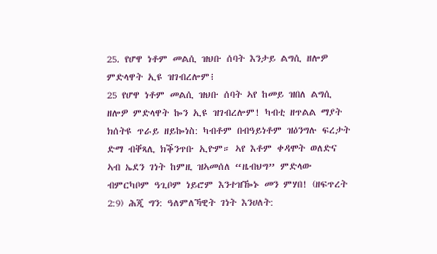25. የሆዋ ነቶም መልሲ ዝህቡ ሰባት እንታይ ልግሲ ዘሎዎ ምድላዋት ኢዩ ዝገብረሎም፧
25 የሆዋ ነቶም መልሲ ዝህቡ ሰባት ኣየ ከመይ ዝበለ ልግሲ ዘሎዎ ምድላዋት ኰን ኢዩ ዝገብረሎም! ካብቲ ዘጥልል ማያት ክሰትዩ ጥራይ ዘይኰነስ: ካብቶም በብዓይነቶም ዝዕንግሉ ፍረታት ድማ ብቐጻሊ ክቕንጥቡ ኢዮም። ኣየ እቶም ቀዳሞት ወለድና ኣብ ኤደን ገነት ከምዚ ዝኣመሰለ “ዜብህግ” ምድላው ብምርካቦም ዓጊቦም ነይሮም እንተዝዀኑ መን ምሃበ! (ዘፍጥረት 2:9) ሕጂ ግን: ዓለምለኻዊት ገነት እንሀለት: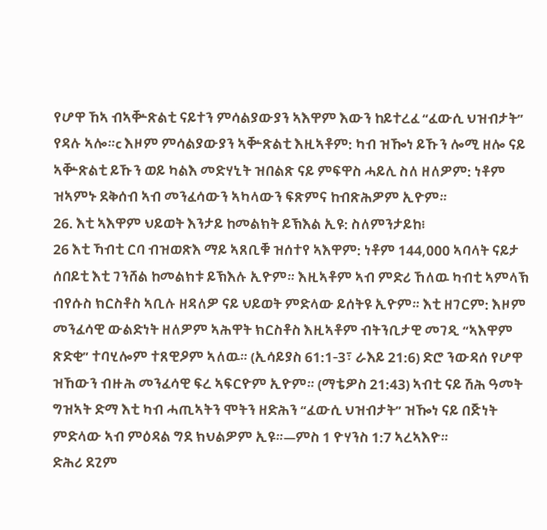የሆዋ ኸኣ ብኣቝጽልቲ ናይተን ምሳልያውያን ኣእዋም እውን ከይተረፈ “ፈውሲ ህዝብታት” የዳሉ ኣሎ።c እዞም ምሳልያውያን ኣቝጽልቲ እዚኣቶም: ካብ ዝዀነ ይኹን ሎሚ ዘሎ ናይ ኣቝጽልቲ ይኹን ወይ ካልእ መድሃኒት ዝበልጽ ናይ ምፍዋስ ሓይሊ ስለ ዘለዎም: ነቶም ዝኣምኑ ደቅሰብ ኣብ መንፈሳውን ኣካላውን ፍጽምና ከብጽሕዎም ኢዮም።
26. እቲ ኣእዋም ህይወት እንታይ ከመልክት ይኽእል ኢዩ: ስለምንታይከ፧
26 እቲ ኻብቲ ርባ ብዝወጽእ ማይ ኣጸቢቑ ዝሰተየ ኣእዋም: ነቶም 144,000 ኣባላት ናይታ ሰበይቲ እቲ ገንሸል ከመልክቱ ይኽእሉ ኢዮም። እዚኣቶም ኣብ ምድሪ ኸለዉ ካብቲ ኣምላኽ ብየሱስ ክርስቶስ ኣቢሉ ዘዳለዎ ናይ ህይወት ምድላው ይሰትዩ ኢዮም። እቲ ዘገርም: እዞም መንፈሳዊ ውልድነት ዘለዎም ኣሕዋት ክርስቶስ እዚኣቶም ብትንቢታዊ መገዲ “ኣእዋም ጽድቂ” ተባሂሎም ተጸዊዖም ኣለዉ። (ኢሳይያስ 61:1-3፣ ራእይ 21:6) ድሮ ንውዳሰ የሆዋ ዝኸውን ብዙሕ መንፈሳዊ ፍረ ኣፍርዮም ኢዮም። (ማቴዎስ 21:43) ኣብቲ ናይ ሽሕ ዓመት ግዝኣት ድማ እቲ ካብ ሓጢኣትን ሞትን ዘድሕን “ፈውሲ ህዝብታት” ዝዀነ ናይ በጅነት ምድላው ኣብ ምዕዳል ግደ ክህልዎም ኢዩ።—ምስ 1 ዮሃንስ 1:7 ኣረኣእዮ።
ድሕሪ ደጊም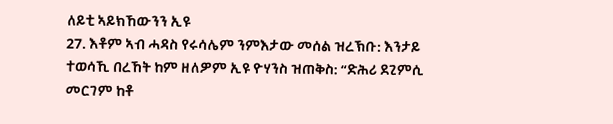ለይቲ ኣይክኸውንን ኢዩ
27. እቶም ኣብ ሓዳስ የሩሳሌም ንምእታው መሰል ዝረኽቡ: እንታይ ተወሳኺ በረኸት ከም ዘለዎም ኢዩ ዮሃንስ ዝጠቅስ: “ድሕሪ ደጊምሲ መርገም ከቶ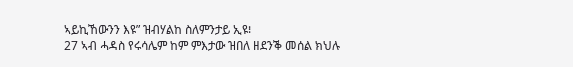ኣይኪኸውንን እዩ” ዝብሃልከ ስለምንታይ ኢዩ፧
27 ኣብ ሓዳስ የሩሳሌም ከም ምእታው ዝበለ ዘደንቕ መሰል ክህሉ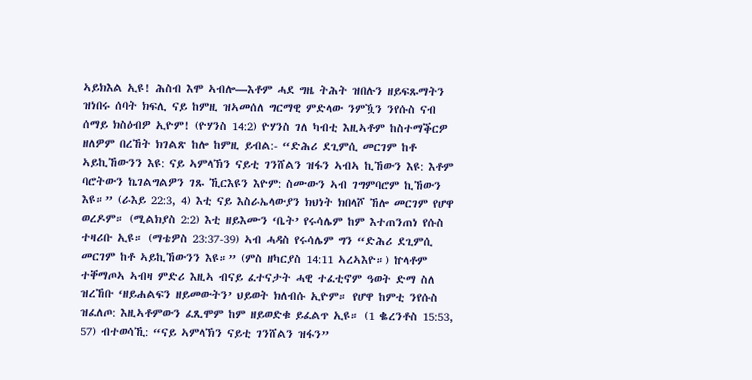ኣይክእል ኢዩ! ሕስብ እሞ ኣብሎ—እቶም ሓደ ግዜ ትሕት ዝበሉን ዘይፍጹማትን ዝነበሩ ሰባት ክፍሊ ናይ ከምዚ ዝኣመሰለ ግርማዊ ምድላው ንምዃን ንየሱስ ናብ ሰማይ ክስዕብዎ ኢዮም! (ዮሃንስ 14:2) ዮሃንስ ገለ ካብቲ እዚኣቶም ከስተማቕርዎ ዘለዎም በረኸት ክገልጽ ከሎ ከምዚ ይብል:- “ድሕሪ ደጊምሲ መርገም ከቶ ኣይኪኸውንን እዩ: ናይ ኣምላኽን ናይቲ ገንሸልን ዝፋን ኣብኣ ኪኸውን እዩ: እቶም ባሮትውን ኬገልግልዎን ገጹ ኺርእዩን እዮም: ስሙውን ኣብ ገግምባሮም ኪኸውን እዩ።” (ራእይ 22:3, 4) እቲ ናይ እስራኤላውያን ክህነት ክበላሾ ኸሎ መርገም የሆዋ ወረዶም። (ሚልክያስ 2:2) እቲ ዘይእሙን ‘ቤት’ የሩሳሌም ከም እተጠንጠነ የሱስ ተዛሪቡ ኢዩ። (ማቴዎስ 23:37-39) ኣብ ሓዳስ የሩሳሌም ግን “ድሕሪ ደጊምሲ መርገም ከቶ ኣይኪኸውንን እዩ።” (ምስ ዘካርያስ 14:11 ኣረኣእዮ።) ኵላቶም ተቐማጦኣ ኣብዛ ምድሪ እዚኣ ብናይ ፈተናታት ሓዊ ተፈቲኖም ዓወት ድማ ስለ ዝረኸቡ ‘ዘይሐልፍን ዘይመውትን’ ህይወት ክለብሱ ኢዮም። የሆዋ ከምቲ ንየሱስ ዝፈለጦ: እዚኣቶምውን ፈጺሞም ከም ዘይወድቁ ይፈልጥ ኢዩ። (1 ቈረንቶስ 15:53, 57) ብተወሳኺ: “ናይ ኣምላኽን ናይቲ ገንሸልን ዝፋን”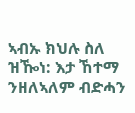ኣብኡ ክህሉ ስለ ዝዀነ: እታ ኸተማ ንዘለኣለም ብድሓን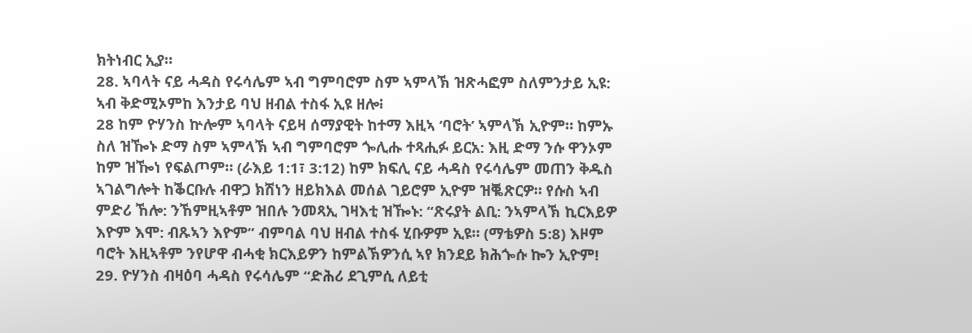ክትነብር ኢያ።
28. ኣባላት ናይ ሓዳስ የሩሳሌም ኣብ ግምባሮም ስም ኣምላኽ ዝጽሓፎም ስለምንታይ ኢዩ: ኣብ ቅድሚኦምከ እንታይ ባህ ዘብል ተስፋ ኢዩ ዘሎ፧
28 ከም ዮሃንስ ኵሎም ኣባላት ናይዛ ሰማያዊት ከተማ እዚኣ ‘ባሮት’ ኣምላኽ ኢዮም። ከምኡ ስለ ዝዀኑ ድማ ስም ኣምላኽ ኣብ ግምባሮም ጐሊሑ ተጻሒፉ ይርአ: እዚ ድማ ንሱ ዋንኦም ከም ዝዀነ የፍልጦም። (ራእይ 1:1፣ 3:12) ከም ክፍሊ ናይ ሓዳስ የሩሳሌም መጠን ቅዱስ ኣገልግሎት ከቕርቡሉ ብዋጋ ክሽነን ዘይክእል መሰል ገይሮም ኢዮም ዝቘጽርዎ። የሱስ ኣብ ምድሪ ኸሎ: ንኸምዚኣቶም ዝበሉ ንመጻኢ ገዛእቲ ዝዀኑ: “ጽሩያት ልቢ: ንኣምላኽ ኪርእይዎ እዮም እሞ: ብጹኣን እዮም” ብምባል ባህ ዘብል ተስፋ ሂቡዎም ኢዩ። (ማቴዎስ 5:8) እዞም ባሮት እዚኣቶም ንየሆዋ ብሓቂ ክርእይዎን ከምልኽዎንሲ ኣየ ክንደይ ክሕጐሱ ኰን ኢዮም!
29. ዮሃንስ ብዛዕባ ሓዳስ የሩሳሌም “ድሕሪ ደጊምሲ ለይቲ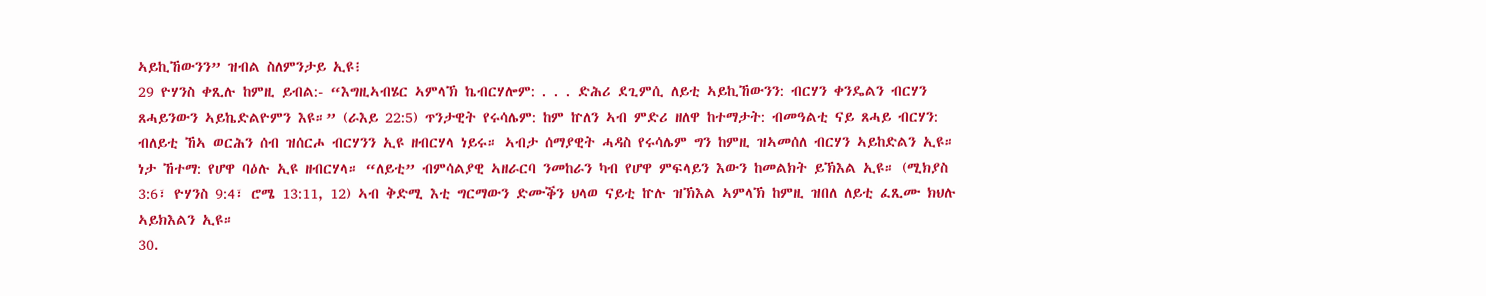ኣይኪኸውንን” ዝብል ስለምንታይ ኢዩ፧
29 ዮሃንስ ቀጺሉ ከምዚ ይብል:- “እግዚኣብሄር ኣምላኽ ኬብርሃሎም: . . . ድሕሪ ደጊምሲ ለይቲ ኣይኪኸውንን: ብርሃን ቀንዴልን ብርሃን ጸሓይንውን ኣይኬድልዮምን እዩ።” (ራእይ 22:5) ጥንታዊት የሩሳሌም: ከም ኵለን ኣብ ምድሪ ዘለዋ ከተማታት: ብመዓልቲ ናይ ጸሓይ ብርሃን: ብለይቲ ኸኣ ወርሕን ሰብ ዝሰርሖ ብርሃንን ኢዩ ዘብርሃላ ነይሩ። ኣብታ ሰማያዊት ሓዳስ የሩሳሌም ግን ከምዚ ዝኣመሰለ ብርሃን ኣይከድልን ኢዩ። ነታ ኸተማ: የሆዋ ባዕሉ ኢዩ ዘብርሃላ። “ለይቲ” ብምሳልያዊ ኣዘራርባ ንመከራን ካብ የሆዋ ምፍላይን እውን ከመልክት ይኽእል ኢዩ። (ሚክያስ 3:6፣ ዮሃንስ 9:4፣ ሮሜ 13:11, 12) ኣብ ቅድሚ እቲ ግርማውን ድሙቕን ህላወ ናይቲ ኵሉ ዝኽእል ኣምላኽ ከምዚ ዝበለ ለይቲ ፈጺሙ ክህሉ ኣይክእልን ኢዩ።
30.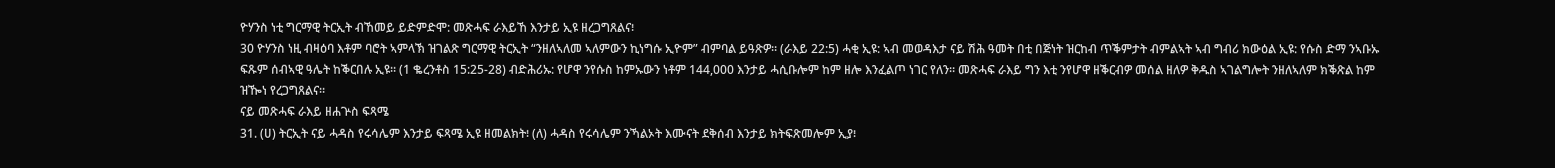ዮሃንስ ነቲ ግርማዊ ትርኢት ብኸመይ ይድምድሞ: መጽሓፍ ራእይኸ እንታይ ኢዩ ዘረጋግጸልና፧
30 ዮሃንስ ነዚ ብዛዕባ እቶም ባሮት ኣምላኽ ዝገልጽ ግርማዊ ትርኢት “ንዘለኣለመ ኣለምውን ኪነግሱ ኢዮም” ብምባል ይዓጽዎ። (ራእይ 22:5) ሓቂ ኢዩ: ኣብ መወዳእታ ናይ ሽሕ ዓመት በቲ በጅነት ዝርከብ ጥቕምታት ብምልኣት ኣብ ግብሪ ክውዕል ኢዩ: የሱስ ድማ ንኣቡኡ ፍጹም ሰብኣዊ ዓሌት ከቕርበሉ ኢዩ። (1 ቈረንቶስ 15:25-28) ብድሕሪኡ: የሆዋ ንየሱስ ከምኡውን ነቶም 144,000 እንታይ ሓሲቡሎም ከም ዘሎ እንፈልጦ ነገር የለን። መጽሓፍ ራእይ ግን እቲ ንየሆዋ ዘቕርብዎ መሰል ዘለዎ ቅዱስ ኣገልግሎት ንዘለኣለም ክቕጽል ከም ዝዀነ የረጋግጸልና።
ናይ መጽሓፍ ራእይ ዘሐጕስ ፍጻሜ
31. (ሀ) ትርኢት ናይ ሓዳስ የሩሳሌም እንታይ ፍጻሜ ኢዩ ዘመልክት፧ (ለ) ሓዳስ የሩሳሌም ንኻልኦት እሙናት ደቅሰብ እንታይ ክትፍጽመሎም ኢያ፧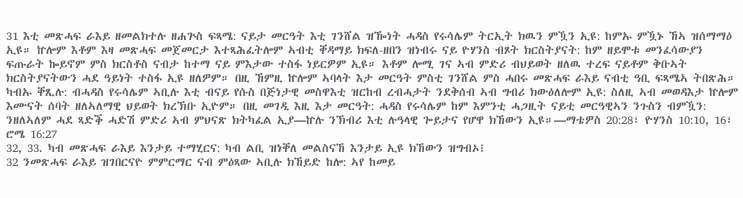31 እቲ መጽሓፍ ራእይ ዘመልክተሉ ዘሐጕስ ፍጻሜ: ናይታ መርዓት እቲ ገንሸል ዝዀነት ሓዳስ የሩሳሌም ትርኢት ክዉን ምዃን ኢዩ: ከምኡ ምዃኑ ኸኣ ዝሰማማዕ ኢዩ። ኵሎም እቶም እዛ መጽሓፍ መጀመርታ እተጻሕፈትሎም ኣብቲ ቐዳማይ ክፍለ-ዘበን ዝነብሩ ናይ ዮሃንስ ብጾት ክርስትያናት: ከም ዘይሞቱ መንፈሳውያን ፍጡራት ኰይኖም ምስ ክርስቶስ ናብታ ከተማ ናይ ምእታው ተስፋ ነይርዎም ኢዩ። እቶም ሎሚ ገና ኣብ ምድሪ ብህይወት ዘለዉ ተረፍ ናይቶም ቅቡኣት ክርስትያናትውን ሓደ ዓይነት ተስፋ ኢዩ ዘለዎም። በዚ ኸምዚ ኵሎም ኣባላት እታ መርዓት ምስቲ ገንሸል ምስ ሓበሩ መጽሓፍ ራእይ ናብቲ ዓቢ ፍጻሜኣ ትበጽሕ። ካብኡ ቐጺሉ: ብሓዳስ የሩሳሌም ኣቢሉ እቲ ብናይ የሱስ በጅነታዊ መስዋእቲ ዝርከብ ረብሓታት ንደቅሰብ ኣብ ግብሪ ክውዕለሎም ኢዩ: ስለዚ ኣብ መወዳእታ ኵሎም እሙናት ሰባት ዘለኣለማዊ ህይወት ክረኽቡ ኢዮም። በዚ መገዲ እዚ እታ መርዓት: ሓዳስ የሩሳሌም ከም እምንቲ ሓጋዚት ናይቲ መርዓዊኣን ንጉስን ብምዃን: ንዘለኣለም ሓደ ጻድቕ ሓድሽ ምድሪ ኣብ ምህናጽ ክትካፈል ኢያ—ኵሉ ንኽብሪ እቲ ሉዓላዊ ጐይታና የሆዋ ክኸውን ኢዩ።—ማቴዎስ 20:28፣ ዮሃንስ 10:10, 16፣ ሮሜ 16:27
32, 33. ካብ መጽሓፍ ራእይ እንታይ ተማሂርና: ካብ ልቢ ዝነቐለ መልስናኸ እንታይ ኢዩ ክኸውን ዝግብኦ፧
32 ንመጽሓፍ ራእይ ዝገበርናዮ ምምርማር ናብ ምዕጻው ኣቢሉ ክኸይድ ከሎ: ኣየ ከመይ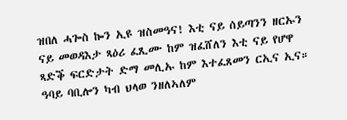ዝበለ ሓጐስ ኰን ኢዩ ዝስመዓና! እቲ ናይ ሰይጣንን ዘርኡን ናይ መወዳእታ ጻዕሪ ፈጺሙ ከም ዝፈሸለን እቲ ናይ የሆዋ ጻድቕ ፍርድታት ድማ መሊኡ ከም እተፈጸመን ርኢና ኢና። ዓባይ ባቢሎን ካብ ህላወ ንዘለኣለም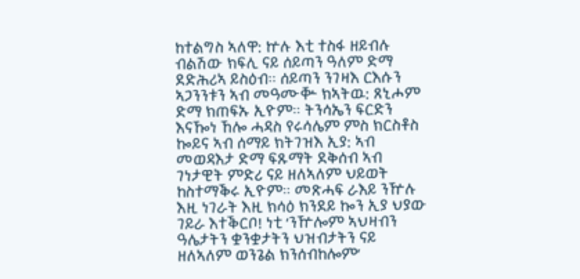ከተልግስ ኣለዋ: ኵሉ እቲ ተስፋ ዘይብሉ ብልሽው ክፍሊ ናይ ሰይጣን ዓለም ድማ ደድሕሪኣ ይስዕብ። ሰይጣን ንገዛእ ርእሱን ኣጋንንቱን ኣብ መዓሙቝ ክኣትዉ: ጸኒሖም ድማ ክጠፍኡ ኢዮም። ትንሳኤን ፍርድን እናዀነ ኸሎ ሓዳስ የሩሳሌም ምስ ክርስቶስ ኰይና ኣብ ሰማይ ክትገዝእ ኢያ: ኣብ መወዳእታ ድማ ፍጹማት ደቅሰብ ኣብ ገነታዊት ምድሪ ናይ ዘለኣለም ህይወት ከስተማቕሩ ኢዮም። መጽሓፍ ራእይ ንዅሉ እዚ ነገራት እዚ ክሳዕ ክንደይ ኰን ኢያ ህያው ገይራ እተቕርቦ! ነቲ ‘ንዅሎም ኣህዛብን ዓሌታትን ቋንቋታትን ህዝብታትን ናይ ዘለኣለም ወንጌል ክንሰብከሎም’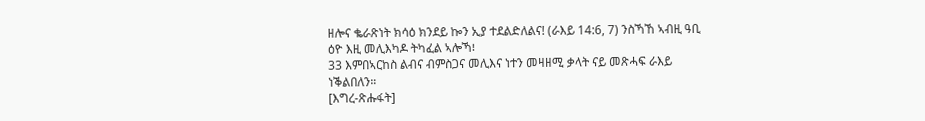ዘሎና ቈራጽነት ክሳዕ ክንደይ ኰን ኢያ ተደልድለልና! (ራእይ 14:6, 7) ንስኻኸ ኣብዚ ዓቢ ዕዮ እዚ መሊእካዶ ትካፈል ኣሎኻ፧
33 እምበኣርከስ ልብና ብምስጋና መሊእና ነተን መዛዘሚ ቃላት ናይ መጽሓፍ ራእይ ነቕልበለን።
[እግረ-ጽሑፋት]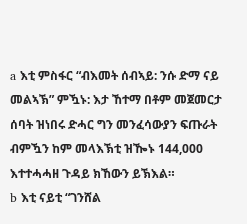a እቲ ምስፋር “ብእመት ሰብኣይ: ንሱ ድማ ናይ መልኣኽ” ምዃኑ: እታ ኸተማ በቶም መጀመርታ ሰባት ዝነበሩ ድሓር ግን መንፈሳውያን ፍጡራት ብምዃን ከም መላእኽቲ ዝዀኑ 144,000 እተተሓሓዘ ጉዳይ ክኸውን ይኽእል።
b እቲ ናይቲ “ገንሸል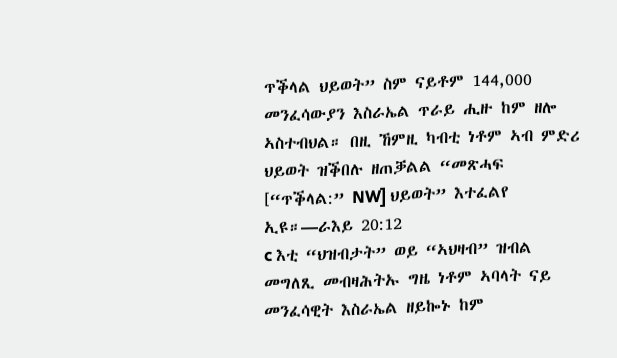ጥቕላል ህይወት” ስም ናይቶም 144,000 መንፈሳውያን እስራኤል ጥራይ ሒዙ ከም ዘሎ ኣስተብህል። በዚ ኸምዚ ካብቲ ነቶም ኣብ ምድሪ ህይወት ዝቕበሉ ዘጠቓልል “መጽሓፍ [“ጥቕላል:” NW] ህይወት” እተፈልየ ኢዩ።—ራእይ 20:12
c እቲ “ህዝብታት” ወይ “ኣህዛብ” ዝብል መግለጺ መብዛሕትኡ ግዜ ነቶም ኣባላት ናይ መንፈሳዊት እስራኤል ዘይኰኑ ከም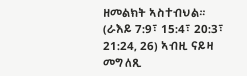ዘመልክት ኣስተብህል። (ራእይ 7:9፣ 15:4፣ 20:3፣ 21:24, 26) ኣብዚ ናይዛ መግለጺ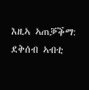እዚኣ ኣጠቓቕማ: ደቅሰብ ኣብቲ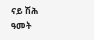ናይ ሽሕ ዓመት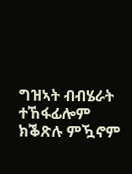ግዝኣት ብብሄራት ተኸፋፊሎም ክቕጽሉ ምዃኖም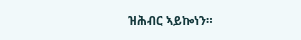ዝሕብር ኣይኰነን።